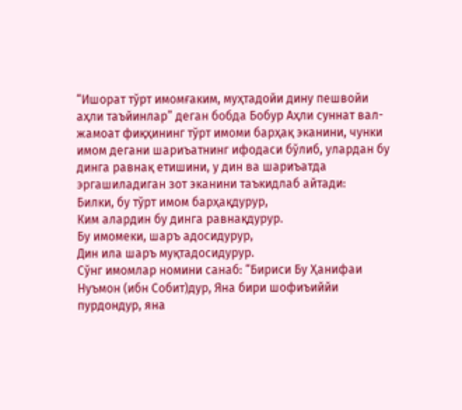“Ишорат тўрт имомғаким, муҳтадойи дину пешвойи аҳли таъйинлар” деган бобда Бобур Аҳли суннат вал-жамоат фиқҳининг тўрт имоми барҳақ эканини, чунки имом дегани шариъатнинг ифодаси бўлиб, улардан бу динга равнақ етишини, у дин ва шариъатда эргашиладиган зот эканини таъкидлаб айтади:
Билки, бу тўрт имом барҳақдурур,
Ким алардин бу динга равнақдурур.
Бу имомеки, шаръ адосидурур,
Дин ила шаръ муқтадосидурур.
Сўнг имомлар номини санаб: “Бириси Бу Ҳанифаи Нуъмон (ибн Собит)дур, Яна бири шофиъиййи пурдондур, яна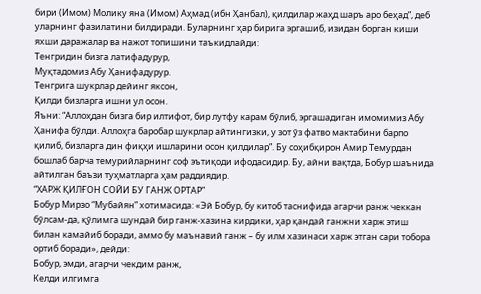бири (Имом) Молику яна (Имом) Аҳмад (ибн Ҳанбал), қилдилар жаҳд шаръ аро беҳад”, деб уларнинг фазилатини билдиради. Буларнинг ҳар бирига эргашиб, изидан борган киши яхши даражалар ва нажот топишини таъкидлайди:
Тенгридин бизга латифадурур,
Муқтадомиз Абу Ҳанифадурур.
Тенгрига шукрлар дейинг яксон,
Қилди бизларга ишни ул осон.
Яъни: “Аллоҳдан бизга бир илтифот, бир лутфу карам бўлиб, эргашадиган имомимиз Абу Ҳанифа бўлди. Аллоҳга баробар шукрлар айтингизки, у зот ўз фатво мактабини барпо қилиб, бизларга дин фиқҳи ишларини осон қилдилар”. Бу соҳибқирон Амир Темурдан бошлаб барча темурийларнинг соф эътиқоди ифодасидир. Бу, айни вақтда, Бобур шаънида айтилган баъзи туҳматларга ҳам раддиядир.
“ХАРЖ ҚИЛҒОН СОЙИ БУ ГАНЖ ОРТАР”
Бобур Мирзо “Мубайян” хотимасида: «Эй Бобур, бу китоб таснифида агарчи ранж чеккан бўлсам-да, қўлимга шундай бир ганж-хазина кирдики, ҳар қандай ганжни харж этиш билан камайиб боради, аммо бу маънавий ганж – бу илм хазинаси харж этган сари тобора ортиб боради», дейди:
Бобур, эмди, агарчи чекдим ранж,
Келди илгимга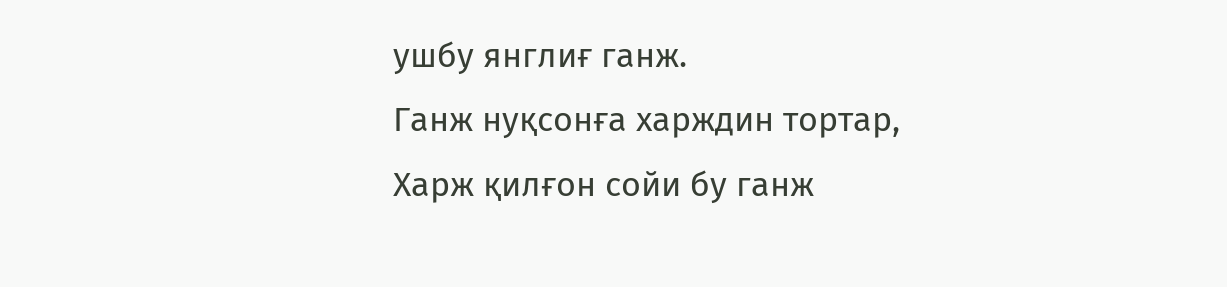ушбу янглиғ ганж.
Ганж нуқсонға харждин тортар,
Харж қилғон сойи бу ганж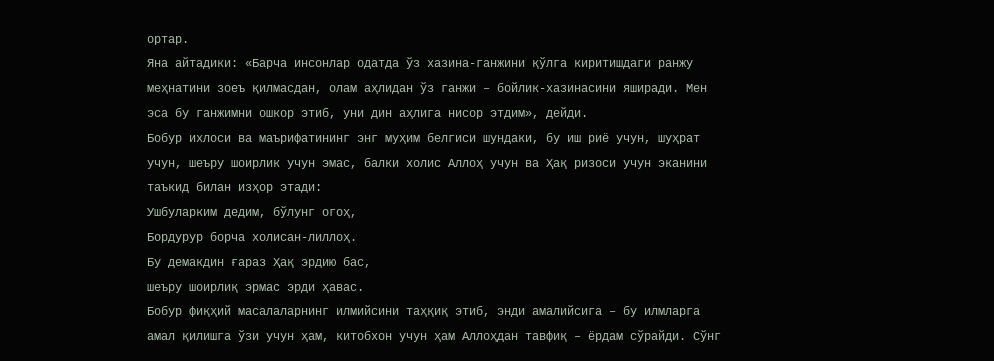ортар.
Яна айтадики: «Барча инсонлар одатда ўз хазина-ганжини қўлга киритишдаги ранжу меҳнатини зоеъ қилмасдан, олам аҳлидан ўз ганжи – бойлик-хазинасини яширади. Мен эса бу ганжимни ошкор этиб, уни дин аҳлига нисор этдим», дейди.
Бобур ихлоси ва маърифатининг энг муҳим белгиси шундаки, бу иш риё учун, шуҳрат учун, шеъру шоирлик учун эмас, балки холис Аллоҳ учун ва Ҳақ ризоси учун эканини таъкид билан изҳор этади:
Ушбуларким дедим, бўлунг огоҳ,
Бордурур борча холисан-лиллоҳ.
Бу демакдин ғараз Ҳақ эрдию бас,
шеъру шоирлиқ эрмас эрди ҳавас.
Бобур фиқҳий масалаларнинг илмийсини таҳқиқ этиб, энди амалийсига – бу илмларга амал қилишга ўзи учун ҳам, китобхон учун ҳам Аллоҳдан тавфиқ – ёрдам сўрайди. Сўнг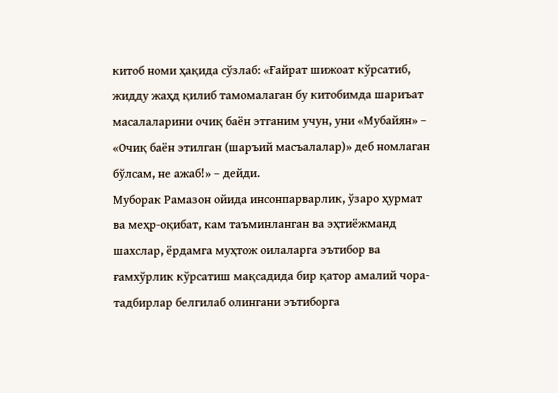китоб номи ҳақида сўзлаб: «Ғайрат шижоат кўрсатиб, жидду жаҳд қилиб тамомалаган бу китобимда шариъат масалаларини очиқ баён этганим учун, уни «Мубайян» – «Очиқ баён этилган (шаръий масъалалар)» деб номлаган бўлсам, не ажаб!» – дейди.
Муборак Рамазон ойида инсонпарварлик, ўзаро ҳурмат ва меҳр-оқибат, кам таъминланган ва эҳтиёжманд шахслар, ёрдамга муҳтож оилаларга эътибор ва ғамхўрлик кўрсатиш мақсадида бир қатор амалий чора-тадбирлар белгилаб олингани эътиборга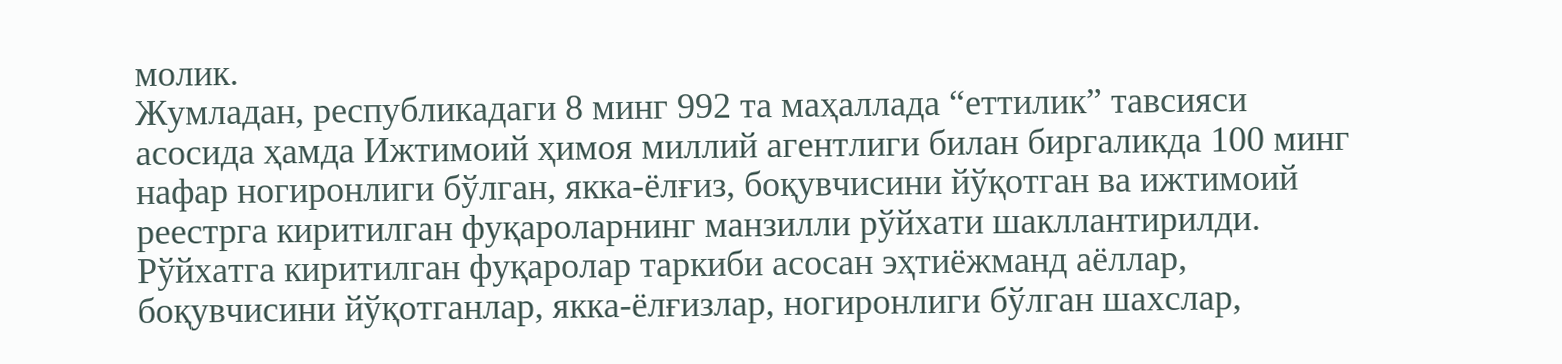молик.
Жумладан, республикадаги 8 минг 992 та маҳаллада “еттилик” тавсияси асосида ҳамда Ижтимоий ҳимоя миллий агентлиги билан биргаликда 100 минг нафар ногиронлиги бўлган, якка-ёлғиз, боқувчисини йўқотган ва ижтимоий реестрга киритилган фуқароларнинг манзилли рўйхати шакллантирилди.
Рўйхатга киритилган фуқаролар таркиби асосан эҳтиёжманд аёллар, боқувчисини йўқотганлар, якка-ёлғизлар, ногиронлиги бўлган шахслар,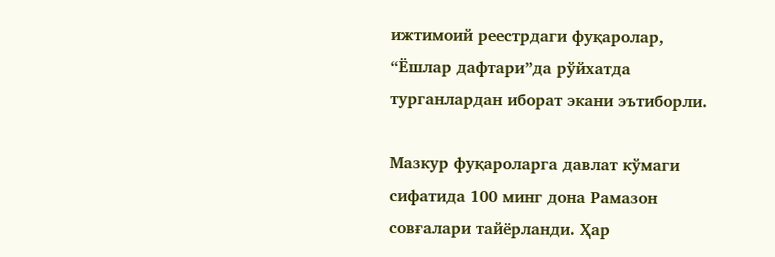ижтимоий реестрдаги фуқаролар, “Ёшлар дафтари”да рўйхатда турганлардан иборат экани эътиборли.

Мазкур фуқароларга давлат кўмаги сифатида 100 минг дона Рамазон совғалари тайёрланди. Ҳар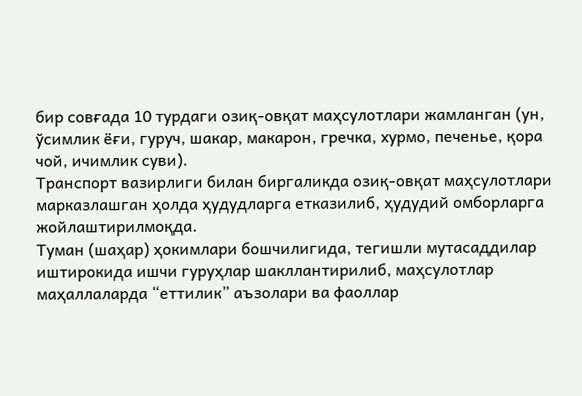бир совғада 10 турдаги озиқ-овқат маҳсулотлари жамланган (ун, ўсимлик ёғи, гуруч, шакар, макарон, гречка, хурмо, печенье, қора чой, ичимлик суви).
Транспорт вазирлиги билан биргаликда озиқ-овқат маҳсулотлари марказлашган ҳолда ҳудудларга етказилиб, ҳудудий омборларга жойлаштирилмоқда.
Туман (шаҳар) ҳокимлари бошчилигида, тегишли мутасаддилар иштирокида ишчи гуруҳлар шакллантирилиб, маҳсулотлар маҳаллаларда “еттилик” аъзолари ва фаоллар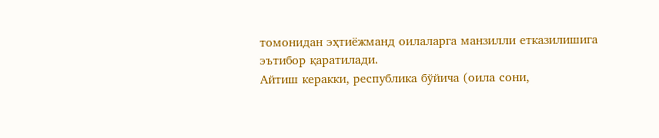томонидан эҳтиёжманд оилаларга манзилли етказилишига эътибор қаратилади.
Айтиш керакки, республика бўйича (оила сони,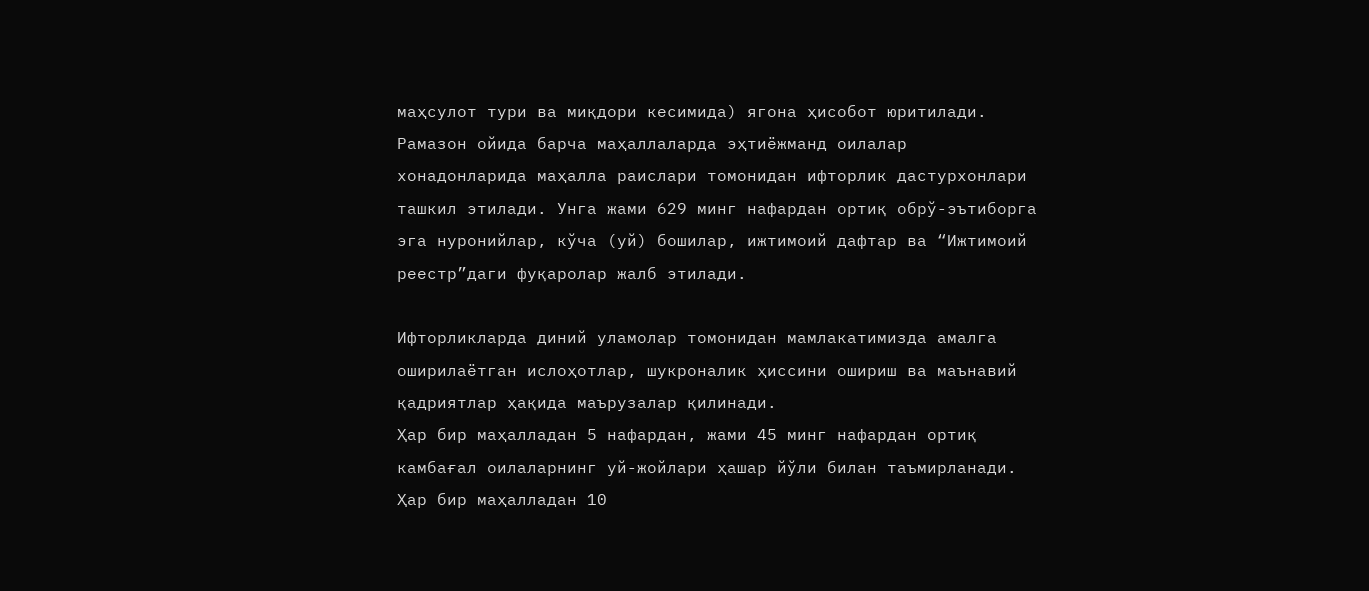маҳсулот тури ва миқдори кесимида) ягона ҳисобот юритилади.
Рамазон ойида барча маҳаллаларда эҳтиёжманд оилалар хонадонларида маҳалла раислари томонидан ифторлик дастурхонлари ташкил этилади. Унга жами 629 минг нафардан ортиқ обрў-эътиборга эга нуронийлар, кўча (уй) бошилар, ижтимоий дафтар ва “Ижтимоий реестр”даги фуқаролар жалб этилади.

Ифторликларда диний уламолар томонидан мамлакатимизда амалга оширилаётган ислоҳотлар, шукроналик ҳиссини ошириш ва маънавий қадриятлар ҳақида маърузалар қилинади.
Ҳар бир маҳалладан 5 нафардан, жами 45 минг нафардан ортиқ камбағал оилаларнинг уй-жойлари ҳашар йўли билан таъмирланади. Ҳар бир маҳалладан 10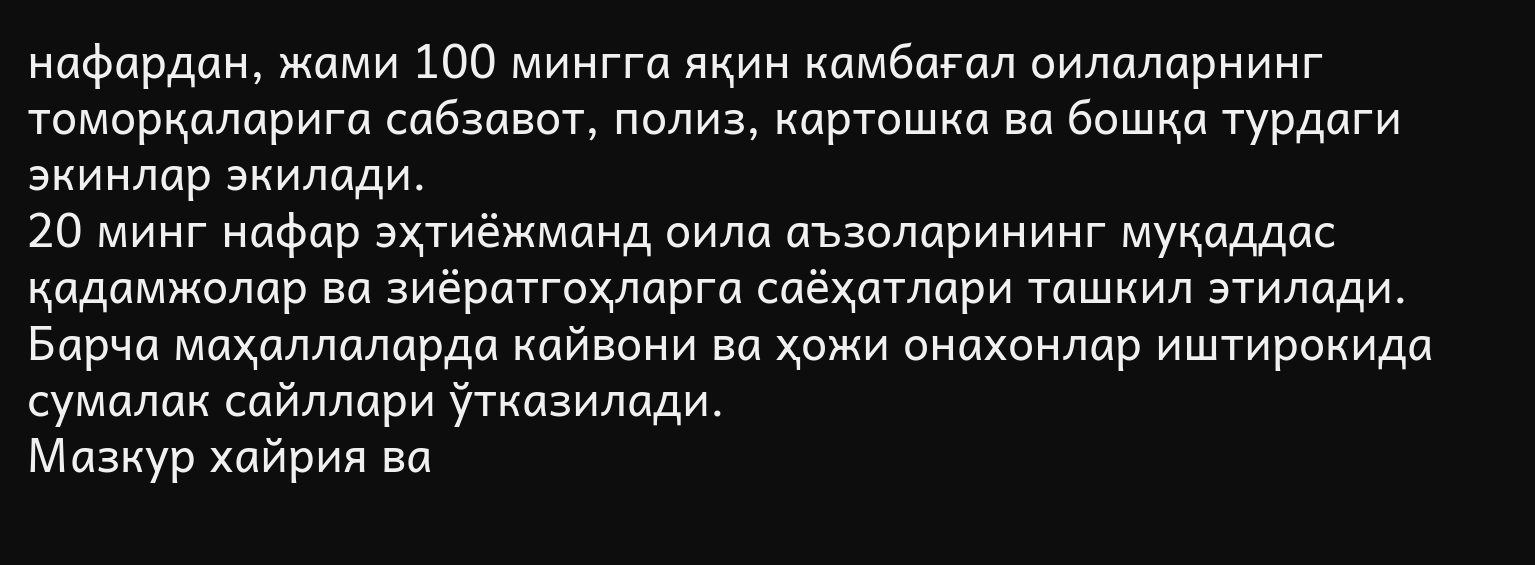нафардан, жами 100 мингга яқин камбағал оилаларнинг томорқаларига сабзавот, полиз, картошка ва бошқа турдаги экинлар экилади.
20 минг нафар эҳтиёжманд оила аъзоларининг муқаддас қадамжолар ва зиёратгоҳларга саёҳатлари ташкил этилади. Барча маҳаллаларда кайвони ва ҳожи онахонлар иштирокида сумалак сайллари ўтказилади.
Мазкур хайрия ва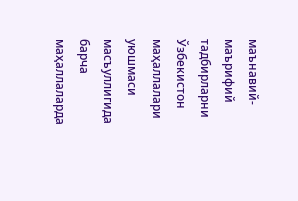маънавий-маърифий тадбирларни Ўзбекистон маҳаллалари уюшмаси масъуллигида барча маҳаллаларда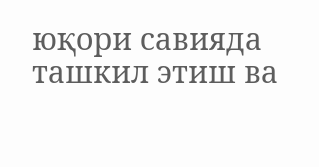юқори савияда ташкил этиш ва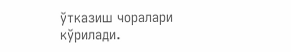ўтказиш чоралари кўрилади.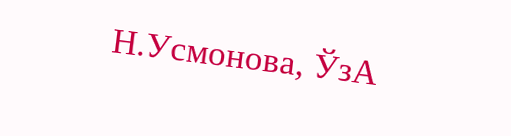Н.Усмонова, ЎзА